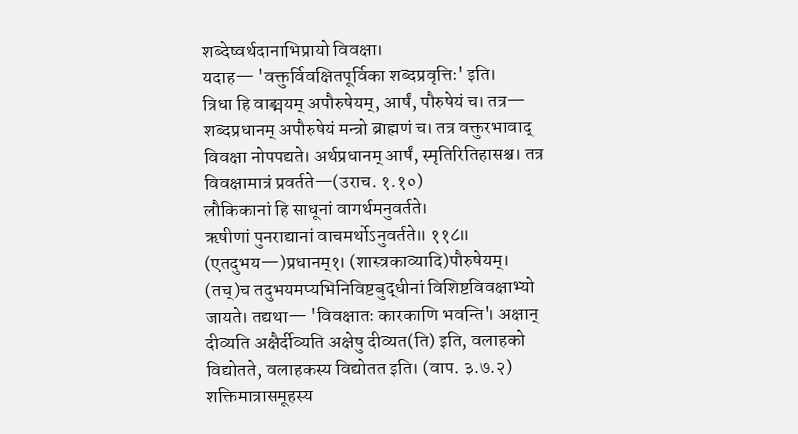शब्देष्वर्थदानाभिप्रायो विवक्षा।
यदाह— 'वक्तुर्विवक्षितपूर्विका शब्दप्रवृत्तिः' इति।
त्रिधा हि वाङ्मयम् अपौरुषेयम्, आर्षं, पौरुषेयं च। तत्र—
शब्दप्रधानम् अपौरुषेयं मन्त्रो ब्राह्मणं च। तत्र वक्तुरभावाद् विवक्षा नोपपद्यते। अर्थप्रधानम् आर्षं, स्मृतिरितिहासश्च। तत्र विवक्षामात्रं प्रवर्तते—(उराच. १.१०)
लौकिकानां हि साधूनां वागर्थमनुवर्तते।
ऋषीणां पुनराद्यानां वाचमर्थोऽनुवर्तते॥ ११८॥
(एतदुभय—)प्रधानम्१। (शास्त्रकाव्यादि)पौरुषेयम्।
(तच्)च तदुभयमप्यभिनिविष्टबुद्धीनां विशिष्टविवक्षाभ्यो जायते। तद्यथा— 'विवक्षातः कारकाणि भवन्ति'। अक्षान् दीव्यति अक्षैर्दीव्यति अक्षेषु दीव्यत(ति) इति, वलाहको विद्योतते, वलाहकस्य विद्योतत इति। (वाप. ३.७.२)
शक्तिमात्रासमूहस्य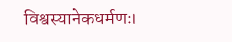विश्वस्यानेकधर्मणः।